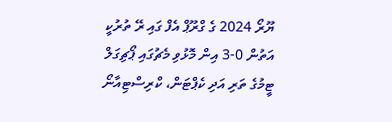ޔޫރޯ 2024 ގެ ގްރޫޕް އެފް ގައި ރޭ ތުރުކީ އަތުން 0-3 އިން މޮޅުވި މެޗުގައި ޕޯޗިގަލް ޓީމުގެ ތަރި އަދި ކެޕްޓަން، ކްރިސްޓިއާނޯ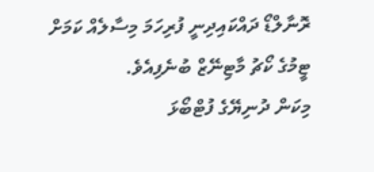ރޮނާލްޑޯ ދައްކައިދިނީ ފުރިހަމަ މިސާލެއް ކަމަށް ޓީމުގެ ކޯޗު މާޓިނޭޒް ބުނެފިއެވެ.
މިކަން ދުނިޔޭގެ ފުޓްބޯޅަ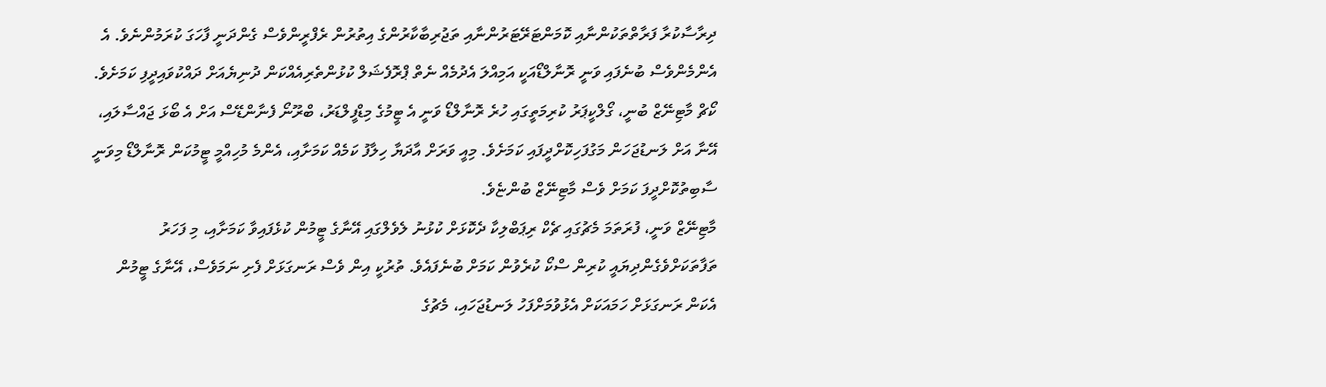ދިރާސާކުރާ ފަރާތްތަކުންނާއި ކޮމަންޓަރޭޓަރުންނާއި ތަޖުރިބާކާރުންގެ އިތުރުން ރެފްރީންވެސް ގެންދަނީ ފާހަގަ ކުރަމުންނެވެ. އެ އެންމެންވެސް ބުނެފައި ވަނީ ރޮނާލްޑޯއަކީ އަމިއްލަ އެދުމެއް ނެތް ޕްރޮފެޝަލް ކުޅުންތެރިއެއްކަން ދުނިޔެއަށް ދައްކުވައިދީފި ކަމަށެވެ.
ކޯޗް މާޓިނޭޒް ބުނީ، ގޯލްކީޕަރު ކުރިމަތީގައި ހުރެ ރޮނާލްޑޯ ވަނީ އެ ޓީމުގެ މިޑްފީލްޑަރު، ބްރޫނޯ ފެނާންޑޭސް އަށް އެ ބޯޅަ ޖައްސާލައި، އޭނާ އަށް ލަނޑުޖަހަން މަގުފަހިކޮށްދީފައި ކަމަށެވެ. މިއީ ވަރަށް އާދަޔާ ހިލާފު ކަމެއް ކަމަށާއި، އެންމެ މުހިއްމީ ޓީމުކަން ރޮނާލްޑޯ މިވަނީ ސާބިތުކޮށްދީފަ ކަމަށް ވެސް މާޓިނޭޒް ބުންޏެވެ.
މާޓިނޭޒް ވަނީ، ފުރަތަމަ މެޗުގައި ޗެކް ރިޕަބްލިކާ ދެކޮޅަށް ކުޅުނު ލެވެލްގައި އޭނާގެ ޓީމުން ކުޅެފައިވާ ކަމަށާއި، މި ފަހަރު ތަފާތަކަށްވެގެންދިޔައީ ކުރިން ސްކޯ ކުރެވުން ކަމަށް ބުނެފައެވެ. ތުރުކީ އިން ވެސް ރަނގަޅަށް ފެށި ނަމަވެސް، އޭނާގެ ޓީމުން އެކަން ރަނގަޅަށް ހަމައަކަށް އެޅުވުމަށްފަހު ލަނޑުޖަހައި، މެޗުގެ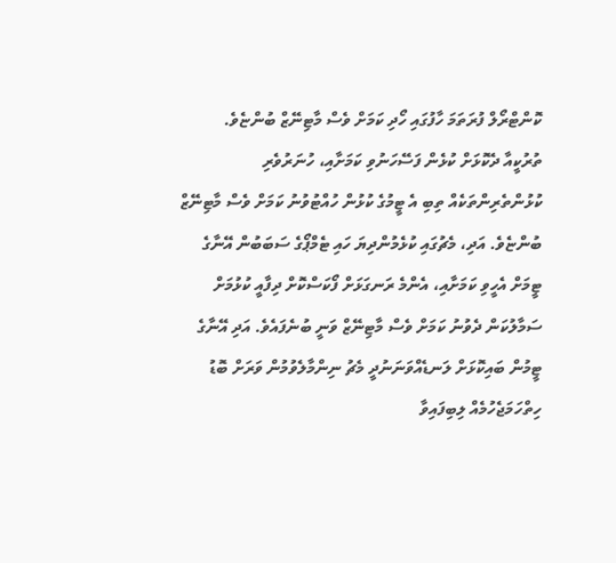ކޮންޓްރޯލް ފުރަތަމަ ހާފުގައި ހޯދި ކަމަށް ވެސް މާޓިނޭޒް ބުންޏެވެ.
ތުރުކީއާ ދެކޮޅަށް ކުޅެން ފަސޭހަނުވި ކަމަށާއި، ހުނަރުވެރި ކުޅުންތެރިންތަކެއް ތިބި އެ ޓީމުގެ ކުޅުން ހުއްޓުވުނު ކަމަށް ވެސް މާޓިނޭޒް ބުންޏެވެ. އަދި، މެޗުގައި ކުޅެމުންދިޔަ ހައި ޓެމްޕޯގެ ސަބަބުން އޭނާގެ ޓީމަށް އެހީވި ކަމަށާއި، އެންމެ ރަނގަޅަށް ފޯކަސްކޮށް ދިފާއީ ކުޅުމަށް ސަމާލުކަން ދެވުނު ކަމަށް ވެސް މާޓިނޭޒް ވަނީ ބުނެފައެވެ. އަދި އޭނާގެ ޓީމުން ބައިކޮޅަށް ލަނޑެއްވަނަނުދީ މެޗު ނިންމާލެވުމުން ވަރަށް ބޮޑު ހިތްހަމަޖެހުމެއް ލިބިފައިވާ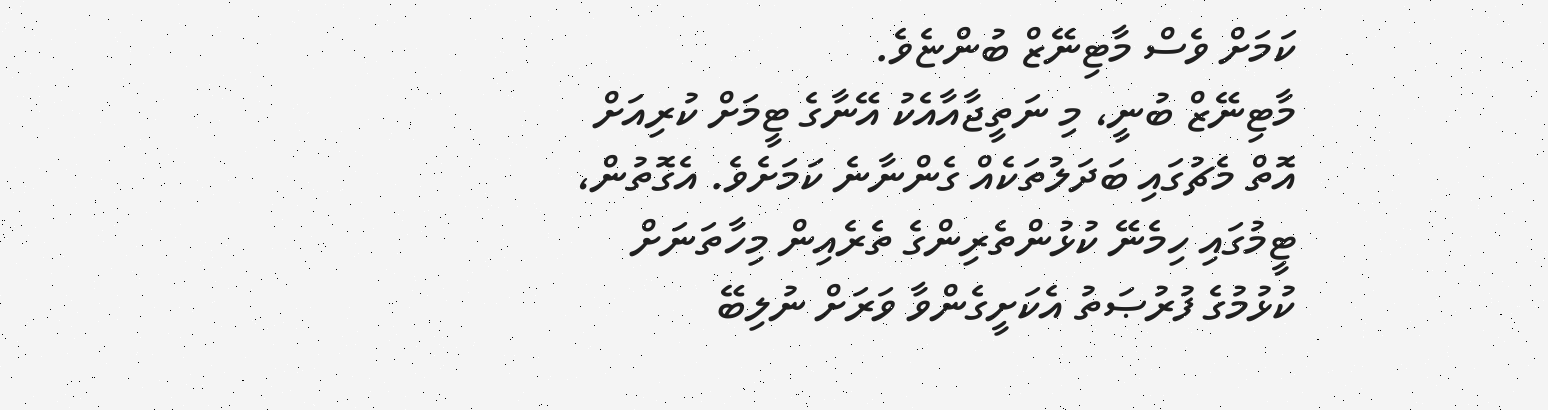ކަމަށް ވެސް މާޓިނޭޒް ބުންޏެވެ.
މާޓިނޭޒް ބުނީ، މި ނަތީޖާއާއެކު އޭނާގެ ޓީމަށް ކުރިއަށް އޮތް މެޗުގައި ބަދަލުތަކެއް ގެންނާނެ ކަމަށެވެ. އެގޮތުން، ޓީމުގައި ހިމެނޭ ކުޅުންތެރިންގެ ތެރެއިން މިހާތަނަށް ކުޅުމުގެ ފުރުޞަތު އެކަށީގެންވާ ވަރަށް ނުލިބޭ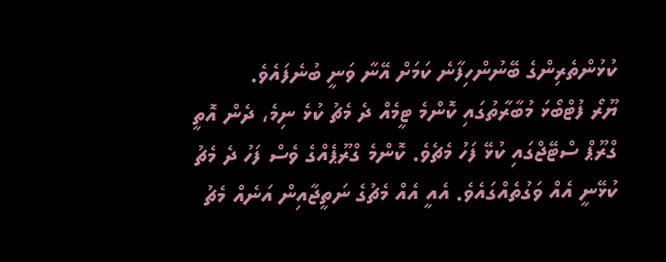ކުޅުންތެރިންގެ ބޭނުންހިފާނެ ކަމަށް އޭނާ ވަނީ ބުނެފައެވެ.
ޔޫރޯ ފުޓްބޯޅަ މުބާރާތުގައި ކޮންމެ ޓީމެއް ދެ މެޗު ކުޅެ ނިމެ، ދެން އޮތީ ގްރޫޕް ސްޓޭޖްގައި ކުޅޭ ފަހު މެޗެވެ. ކޮންމެ ގްރޫޕެއްގެ ވެސް ފަހު ދެ މެޗު ކުޅޭނީ އެއް ވަގުތެއްގައެވެ. އެއީ އެއް މެޗުގެ ނަތީޖާއިން އަނެއް މެޗު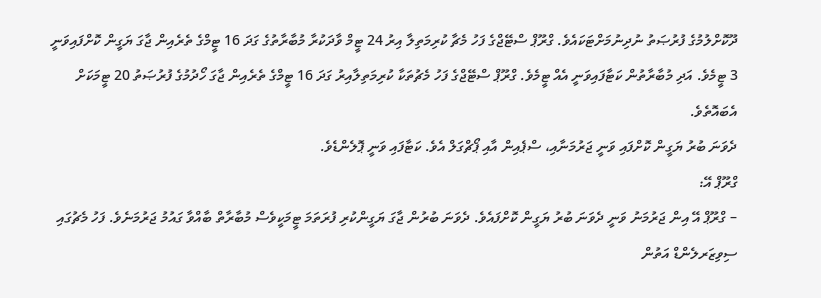ދޫކޮށްލުމުގެ ފުރުޞަތު ނުދިނުމަށްޓަކައެވެ. ގްރޫޕް ސްޓޭޖްގެ ފަހު މެޗާ ކުރިމަތިލާ އިރު 24 ޓީމް ވާދަކުރާ މުބާރާތުގެ ގަދަ 16 ޓީމްގެ ތެރެއިން ޖާގަ ޔަގީން ކޮށްފައިވަނީ 3 ޓީމެވެ. އަދި މުބާރާތުން ކަޓާފައިވަނީ އެއް ޓީމެވެ. ގްރޫޕް ސްޓޭޖްގެ ފަހު މެޗުތަކާ ކުރިމަތިލާއިރު ގަދަ 16 ޓީމްގެ ތެރެއިން ޖާގަ ހޯދުމުގެ ފުރުޞަތު 20 ޓީމަކަށް އެބައޮތެވެ.
ދެވަނަ ބުރު ޔަގީން ކޮށްފައި ވަނީ ޖަރުމަނާއި، ސްޕެއިން އާއި ޕޯޗްގަލް އެވެ. ކަޓާފައި ވަނީ ޕޮލެންޑެވެ.
ގްރޫޕް އޭ:
– ގްރޫޕް އޭ އިން ޖަރުމަނު ވަނީ ދެވަނަ ބުރު ޔަގީން ކޮށްފައެވެ. ދެވަނަ ބުރުން ޖާގަ ޔަގީންކުރި ފުރަތަމަ ޓީމަކީވެސް މުބާރާތް ބާއްވާ ގައުމު ޖަރުމަނެވެ. ފަހު މެޗުގައި ސިވިޒަރލެންޑް އަތުން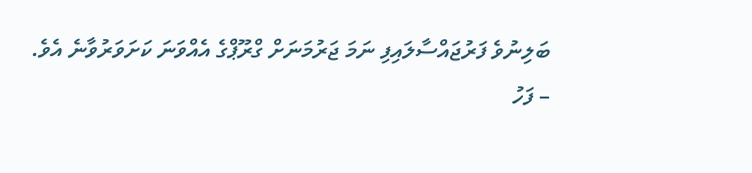ބަލިނުވެ ފަރުޖައްސާލައިފި ނަމަ ޖަރުމަނަށް ގްރޫޕްގެ އެއްވަނަ ކަށަވަރުވާނެ އެވެ.
– ފަހު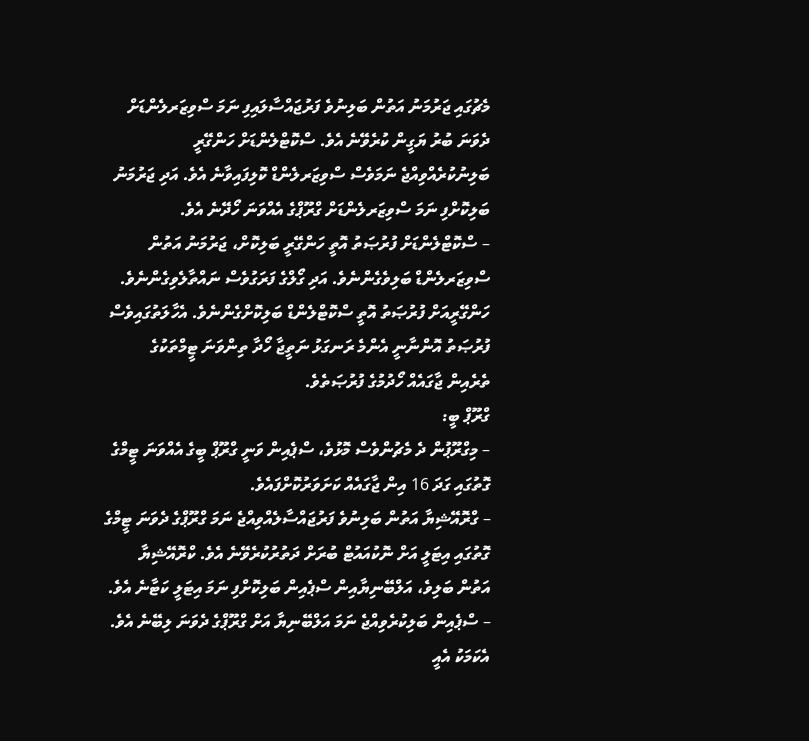މެޗުގައި ޖަރުމަނު އަތުން ބަލިނުވެ ފަރުޖައްސާލައިފި ނަމަ ސްވިޒަރލެންޑަށް ދެވަނަ ބުރު ޔަގީން ކުރެވޭނެ އެވެ. ސްކޮޓްލެންޑަށް ހަންގޭރީ ބަލިނުކުރެއްވިއްޖެ ނަމަވެސް ސްވިޒަރލެންޑް ކޮލިފައިވާނެ އެވެ. އަދި ޖަރުމަނު ބަލިކޮށްފި ނަމަ ސްވިޒަރލެންޑަށް ގްރޫޕްގެ އެއްވަނަ ހޯދޭނެ އެވެ.
– ސްކޮޓްލެންޑަށް ފުރުޞަތު އޮތީ ހަންގޭރީ ބަލިކޮށް، ޖަރުމަނު އަތުން ސްވިޒަރލެންޑް ބަލިވެގެންނެވެ. އަދި ގޯލްގެ ފަރަގުވެސް ނައްތާލެވިގެންނެވެ.
ހަންގޭރީއަށް ފުރުޞަތު އޮތީ ސްކޮޓްލެންޑް ބަލިކޮށްގެންނެވެ. އެހާލަތުގައިވެސް ފުރުޞަތު އޮންނާނީ އެންމެ ރަނގަޅު ނަތީޖާ ހޯދާ ތިންވަނަ ޓީމްތަކުގެ ތެރެއިން ޖާގައެއް ހޯދުމުގެ ފުރުޞަތެވެ.
ގްރޫޕް ބީ:
– މިގްރޫޕުން ދެ މެޗުންވެސް މޮޅުވެ، ސްޕެއިން ވަނީ ގްރޫޕް ބީގެ އެއްވަނަ ޓީމްގެ ގޮތުގައި ގަދަ 16 އިން ޖާގައެއް ކަށަވަރުކޮށްފައެވެ.
– ގްރޮއޭޝިޔާ އަތުން ބަލިނުވެ ފަރުޖައްސާލެއްވިއްޖެ ނަމަ ގްރޫޕްގެ ދެވަނަ ޓީމްގެ ގޮތުގައި އިޓަލީ އަށް ނޮކުއައުޓް ބުރަށް ދަތުރުކުރެވޭނެ އެވެ. ކްރޮއޭޝިޔާ އަތުން ބަލިވެ، އަލްބޭނިޔާއިން ސްޕެއިން ބަލިކޮށްފި ނަމަ އިޓަލީ ކަޓާނެ އެވެ.
– ސްޕެއިން ބަލިކުރެވިއްޖެ ނަމަ އަލްބޭނިޔާ އަށް ގްރޫޕްގެ ދެވަނަ ލިބޭނެ އެވެ. އެކަމަކު އެއީ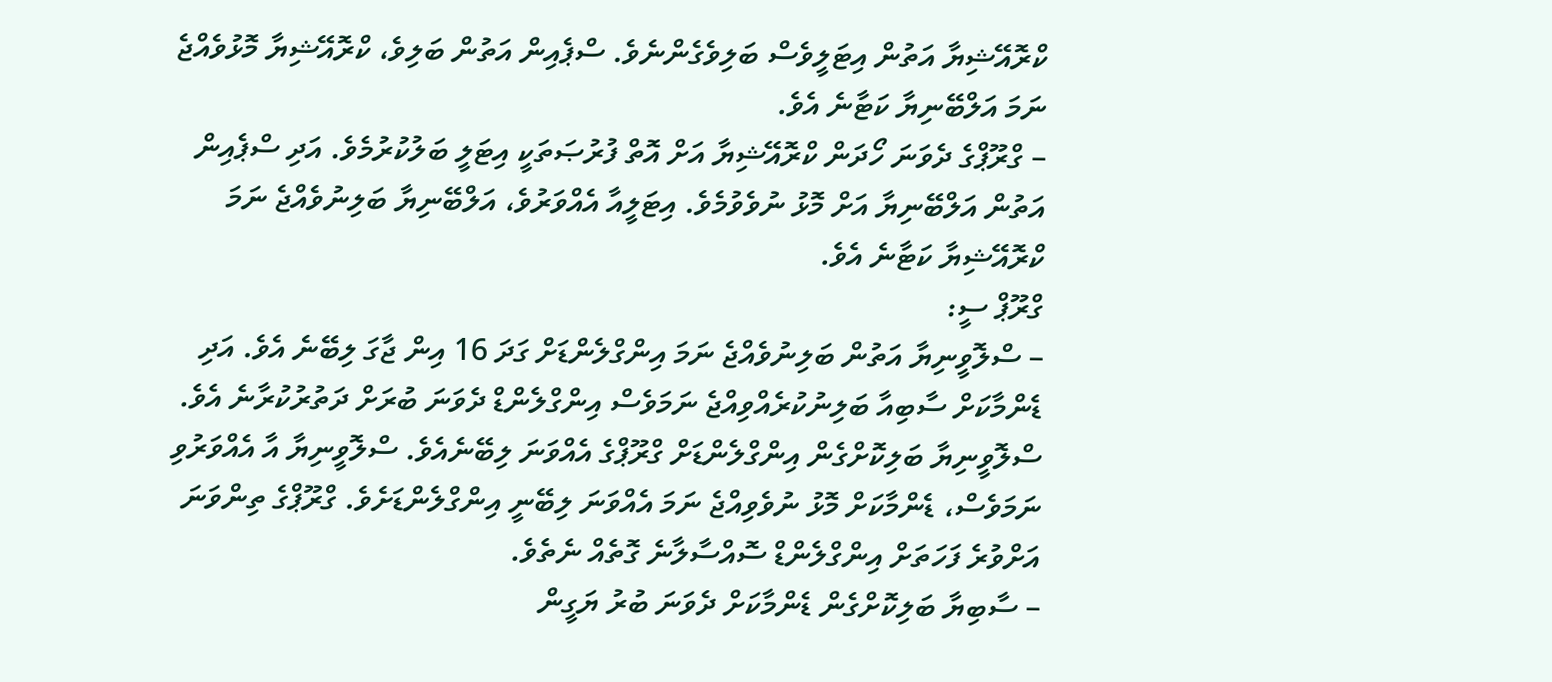ކްރޮއޭޝިޔާ އަތުން އިޓަލީވެސް ބަލިވެގެންނެވެ. ސްޕެއިން އަތުން ބަލިވެ، ކްރޮއޭޝިޔާ މޮޅުވެއްޖެ ނަމަ އަލްބޭނިޔާ ކަޓާނެ އެވެ.
– ގްރޫޕްގެ ދެވަނަ ހޯދަން ކްރޮއޭޝިޔާ އަށް އޮތް ފުރުޞަތަކީ އިޓަލީ ބަލުކުރުމެވެ. އަދި ސްޕެއިން އަތުން އަލްބޭނިޔާ އަށް މޮޅު ނުވެވުމެވެ. އިޓަލީއާ އެއްވަރުވެ، އަލްބޭނިޔާ ބަލިނުވެއްޖެ ނަމަ ކްރޮއޭޝިޔާ ކަޓާނެ އެވެ.
ގްރޫޕް ސީ:
– ސްލޮވީނިޔާ އަތުން ބަލިނުވެއްޖެ ނަމަ އިންގްލެންޑަށް ގަދަ 16 އިން ޖާގަ ލިބޭނެ އެވެ. އަދި ޑެންމާކަށް ސާބިއާ ބަލިނުކުރެއްވިއްޖެ ނަމަވެސް އިންގްލެންޑް ދެވަނަ ބުރަށް ދަތުރުކުރާނެ އެވެ. ސްލޮވީނިޔާ ބަލިކޮށްގެން އިންގްލެންޑަށް ގްރޫޕްގެ އެއްވަނަ ލިބޭނެއެވެ. ސްލޮވީނިޔާ އާ އެއްވަރުވި ނަމަވެސް، ޑެންމާކަށް މޮޅު ނުވެވިއްޖެ ނަމަ އެއްވަނަ ލިބޭނީ އިންގްލެންޑަށެވެ. ގްރޫޕްގެ ތިންވަނަ އަށްވުރެ ފަހަތަށް އިންގްލެންޑް ސޮއްސާލާނެ ގޮތެއް ނެތެވެ.
– ސާބިޔާ ބަލިކޮށްގެން ޑެންމާކަށް ދެވަނަ ބުރު ޔަގީން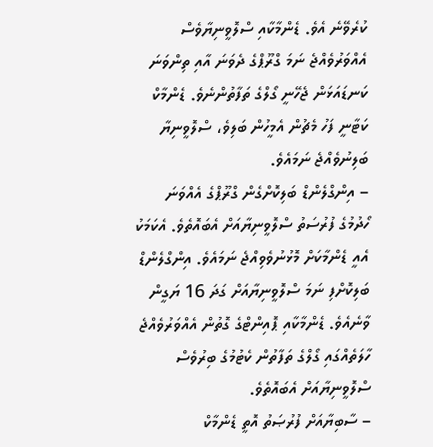ކުރެވޭނެ އެވެ. ޑެންމާކާއި ސްލޮވީނިޔާވެސް އެއްވަރުވެއްޖެ ނަމަ ގްރޫޕްގެ ދެވަނަ އާއި ތިންވަނަ ކަނޑައަޅަން ޖެހޭނީ ގޯލްގެ ތަފާތުންނެވެ. ޑެންމާކް ކަޓާނީ ފަހު މެޗުން އެމީހުން ބަލިވެ، ސްލޮވީނިޔާ ބަލިނުވެއްޖެ ނަމައެވެ.
– އިންގްލެންޑް ބަލިކޮށްގެން ގްރޫޕްގެ އެއްވަނަ ހޯދުމުގެ ފުރުސަތު ސްލޮވީނިޔާއަށް އެބައޮތެވެ. އެކަމަކު އެއީ ޑެންމާކަށް މޮޅުނުވެވިއްޖެ ނަމައެވެ. އިންގްލެންޑް ބަލިކޮށްފި ނަމަ ސްލޮވީނިޔާއަށް ގަދަ 16 ޔަގީން ވާނެއެވެ. ޑެންމާކާއި ޕޮއިންޓްގެ ގޮތުން އެއްވަރުވެއްޖެ ހާލަތެއްގައި ގޯލްގެ ތަފާތުން ކެޓުމުގެ ބިރުވެސް ސްލޮވީނިޔާއަށް އެބައޮތެވެ.
– ސާބިޔާއަށް ފުރުޞަތު އޮތީ ޑެންމާކް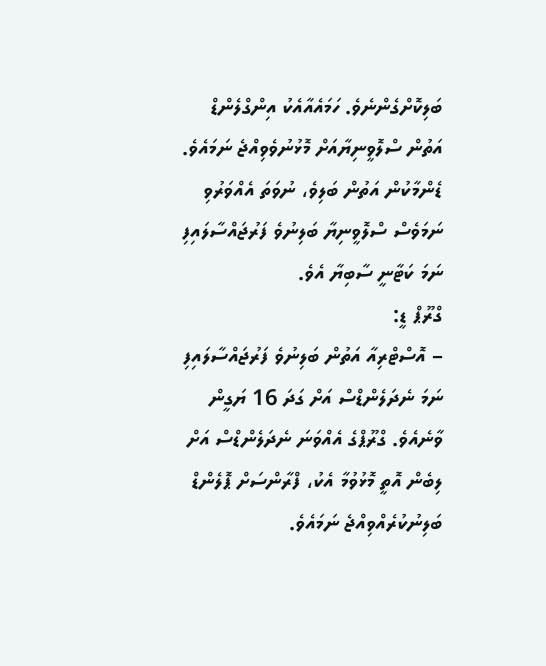ބަލިކޮށްގެންނެވެ. ހަމައެއާއެކު އިންގްލެންޑް އަތުން ސްލޮވީނިޔާއަށް މޮޅުނުވެވިއްޖެ ނަމައެވެ. ޑެންމާކުން އަތުން ބަލިވެ، ނުވަތަ އެއްވަރުވި ނަމަވެސް ސްލޮވީނިޔާ ބަލިނުވެ ފަރުޖައްސާލައިފި ނަމަ ކަޓާނީ ސާބިޔާ އެވެ.
ގްރޫޕް ޑީ:
– އޮސްޓްރިއާ އަތުން ބަލިނުވެ ފަރުޖައްސާލައިފި ނަމަ ނެދަލެންޑްސް އަށް ގަދަ 16 ޔަގީން ވާނެއެވެ. ގްރޫޕްގެ އެއްވަނަ ނެދަލެންޑްސް އަށް ލިބެން އޮތީ މޮޅުވުމާ އެކު، ފްރާންސަށް ޕޮލެންޑް ބަލިނުކުރެއްވިއްޖެ ނަމައެވެ.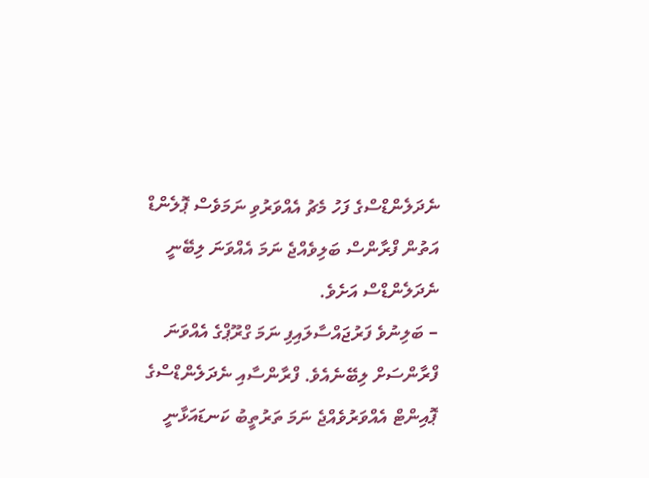ނެދަލެންޑްސްގެ ފަހު މެޗު އެއްވަރުވި ނަމަވެސް ޕޮލެންޑް އަތުން ފްރާންސް ބަލިވެއްޖެ ނަމަ އެއްވަނަ ލިބޭނީ ނެދަލެންޑްސް އަށެވެ.
– ބަލިނުވެ ފަރުޖައްސާލައިފި ނަމަ ގްރޫޕްގެ އެއްވަނަ ފްރާންސަށް ލިބޭނެއެވެ. ފްރާންސާއި ނެދަލެންޑްސްގެ ޕޮއިންޓް އެއްވަރުވެއްޖެ ނަމަ ތަރުތީބު ކަނޑައަޅާނީ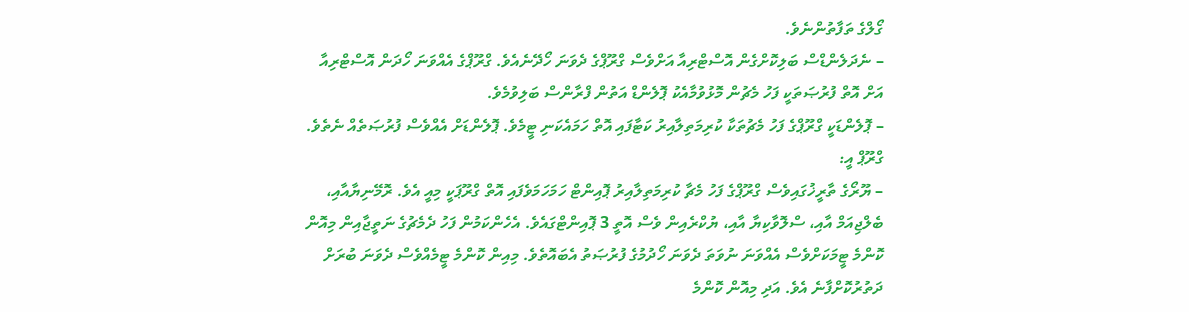ގޯލްގެ ތަފާތުންނެވެ.
– ނެދަލެންޑްސް ބަލިކޮށްގެން އޮސްޓްރިއާ އަށްވެސް ގްރޫޕްގެ ދެވަނަ ހޯދޭނެއެވެ. ގްރޫޕްގެ އެއްވަނަ ހޯދަން އޮސްޓްރިއާ އަށް އޮތް ފުރުޞަތަކީ ފަހު މެޗުން މޮޅުވުމާއެކު ޕޮލެންޑް އަތުން ފްރާންސް ބަލިވުމެވެ.
– ޕޮލެންޑަކީ ގްރޫޕްގެ ފަހު މެޗުތަކާ ކުރިމަތިލާއިރު ކަޓާފައި އޮތް ހަމައެކަނި ޓީމެވެ. ޕޮލެންޑަށް އެއްވެސް ފުރުޞަތެއް ނެތެވެ.
ގްރޫޕް އީ:
– ޔޫރޯގެ ތާރީޚުގައިވެސް ގްރޫޕްގެ ފަހު މެޗާ ކުރިމަތިލާއިރު ޕޮއިންޓް ހަމަހަމަވެފައި އޮތް ގްރޫޕަކީ މިއީ އެވެ. ރޮމޭނިޔާއާއި، ބެލްޖިއަމް އާއި، ސްލޮވާކިޔާ އާއި، ޔުކްރެއިން ވެސް އޮތީ 3 ޕޮއިންޓްގައެވެ. އެހެންކަމުން ފަހު ދެމެޗުގެ ނަތީޖާއިން މިއޮން ކޮންމެ ޓީމަކަށްވެސް އެއްވަނަ ނުވަތަ ދެވަނަ ހޯދުމުގެ ފުރުޞަތު އެބައޮތެވެ. މިއިން ކޮންމެ ޓީމެއްވެސް ދެވަނަ ބުރަށް ދަތުރުކޮށްފާނެ އެވެ. އަދި މިއޮން ކޮންމެ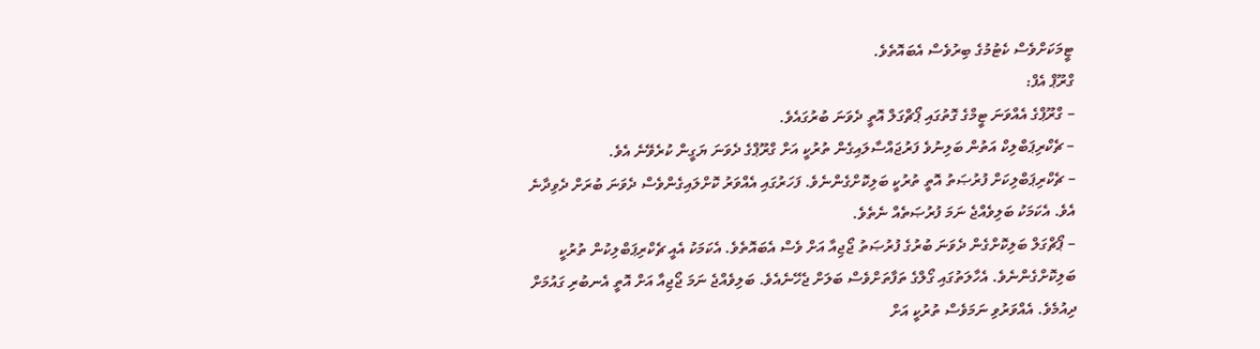ޓީމަކަށްވެސް ކެޓުމުގެ ބިރުވެސް އެބައޮތެވެ.
ގްރޫޕް އެފް:
– ގްރޫޕްގެ އެއްވަނަ ޓީމްގެ ގޮތުގައި ޕޯޗްގަލް އޮތީ ދެވަނަ ބުރުގައެވެ.
– ޗެކްރިޕަބްލިކް އަތުން ބަލިނުވެ ފަރުޖައްސާލައިގެން ތުރުކީ އަށް ގްރޫޕްގެ ދެވަނަ ޔަގީން ކުރެވޭނެ އެވެ.
– ޗެކްރިޕަބްލިކަށް ފުރުޞަތު އޮތީ ތުރުކީ ބަލިކޮށްގެންނެވެ. ފަހަރުގައި އެއްވަރު ކޮށްލައިގެންވެސް ދެވަނަ ބުރަށް ދެވިދާނެ އެވެ. އެކަމަކު ބަލިވެއްޖެ ނަމަ ފުރުޞަތެއް ނެތެވެ.
– ޕޯޗްގަލް ބަލިކޮށްގެން ދެވަނަ ބުރުގެ ފުރުޞަތު ޖޯޖިއާ އަށް ވެސް އެބައޮތެވެ. އެކަމަކު އެއީ ޗެކްރިޕަބްލިކުން ތުރުކީ ބަލިކޮށްގެންނެވެ. އެހާލަތުގައި ގޯލްގެ ތަފާތަށްވެސް ބަލަށް ޖެހޭނެއެވެ. ބަލިވެއްޖެ ނަމަ ޖޯޖިއާ އަށް އޮތީ އެނބުރި ގައުމަށް ދިއުމެވެ. އެއްވަރުވި ނަމަވެސް ތުރުކީ އަށް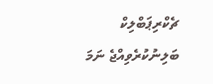ޗެކްރިޕަބްލިކް ބަލިނުކުރެވިއްޖެ ނަމަ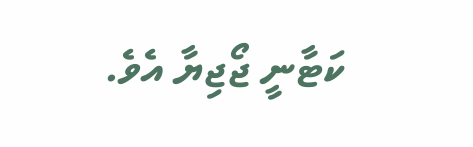ކަޓާނީ ޖޯޖިޔާ އެވެ.